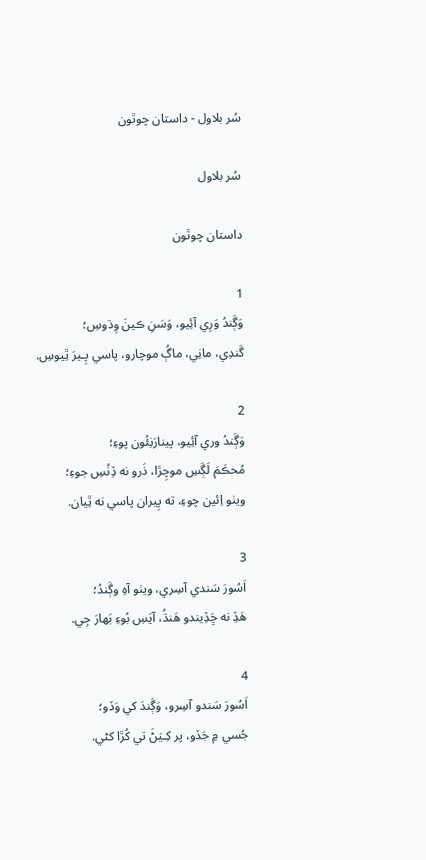سُر بلاول - داستان چوٿون

سُر بلاول

داستان چوٿون

1
وَڳَندُ وَرِي آئِيو، وَسَنِ ڪينَ وِڌوسِ؛
گَندِي، مانِي، ماڳُ موچارو، پاسي پِـيرَ ٿِيوسِ.

2
وَڳَندُ وري آئِيو، پينارَنِئُون پوءِ؛
مُحڪَمَ لَڳَسِ موچِڙا، ذَرو نه ڏِنُسِ جوءِ؛
ويٺو اِئين چوءِ، ته پِيران پاسي نه ٿِيان.

3
اَسُورَ سَندي آسِري، ويٺو آهِ وڳَندُ؛
هَڏِ نه ڇَڏِيندو هَنڌُ، آيَسِ بُوءِ بَهارَ جِي.

4
اَسُورَ سَندو آسِرو، وَڳَندَ کي وَڏو؛
جُسي ۾ جَڏو، پر کِـيَڻَ تي کُڙا کڻي.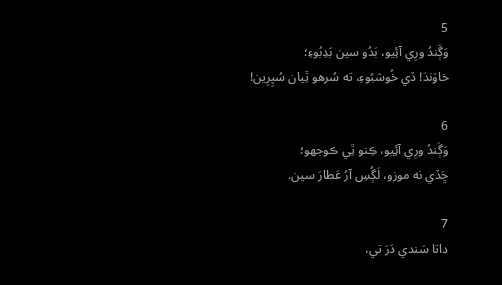5
وَڳَندُ ورِي آئِيو، بَدُو سين بَدِبُوءِ؛
خاوَندَ! ڏي خُوشبُوءِ، ته سُرهو ٿِيان سُپِرِين!

6
وَڳَندُ ورِي آئِيو، ڪِنو ٿِي ڪوجھو؛
ڇَڏي نه موزو، لَڳُسِ آرُ عَطارَ سين.

7
داتا سَندي دَرَ تي،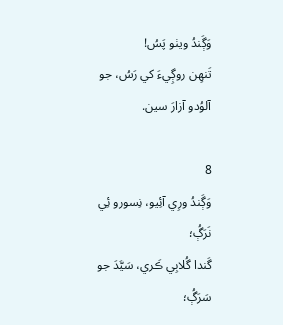وَڳَندُ ويٺو پَسُ!
تَنهِن روڳِيءَ کي رَسُ، جو آلوُدو آزارَ سين.

8
وَڳَندُ ورِي آئِيو، نِسورو ئِي نَرَڳُ؛
گَندا گُلابِي ڪَري، سَيَّدَ جو سَرَڳُ؛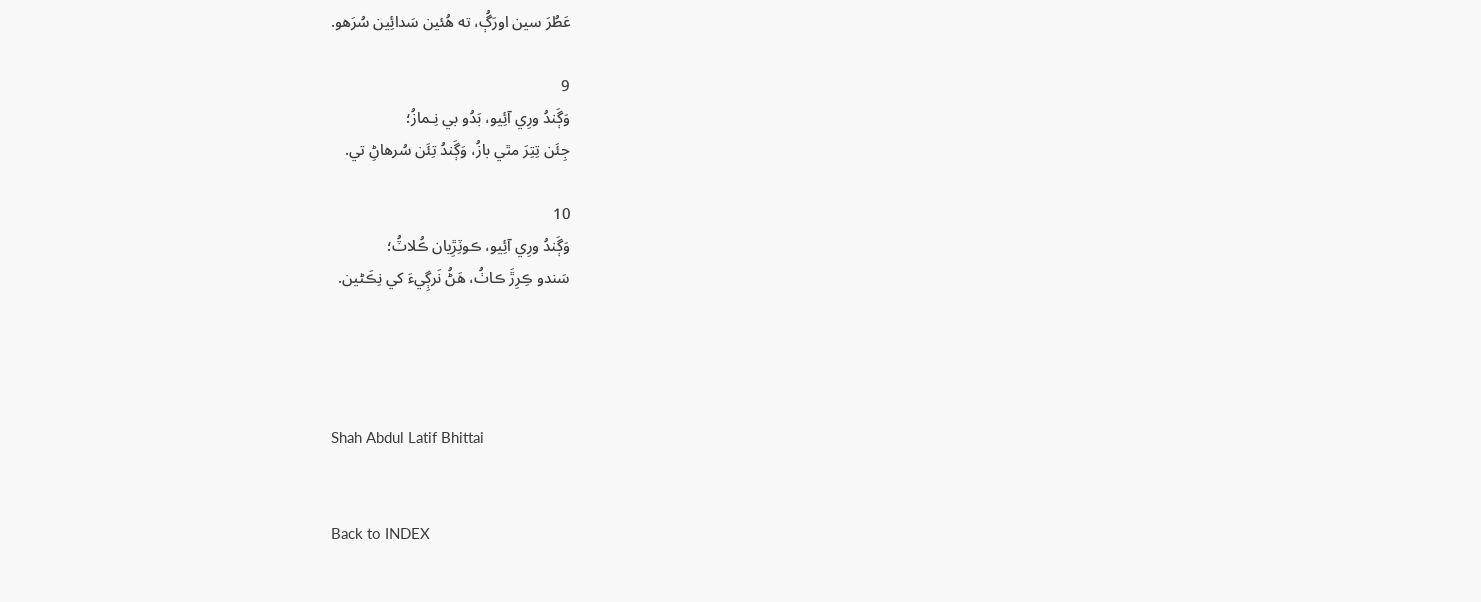عَطُرَ سين اورَڳُ، ته هُئين سَدائِين سُرَهو.

9
وَڳَندُ ورِي آئِيو، بَدُو بي نِـمازُ؛
جِئَن تِتِرَ مٿي بازُ، وَڳَندُ تِئَن سُرهاڻِ تي.

10
وَڳَندُ ورِي آئِيو، ڪوٽِڙِيان ڪُلاٽُ؛
سَندو ڪِرِڙَ ڪاٺُ، هَڻُ نَرڳِيءَ کي نِڪَڻين.




Shah Abdul Latif Bhittai


Back to INDEX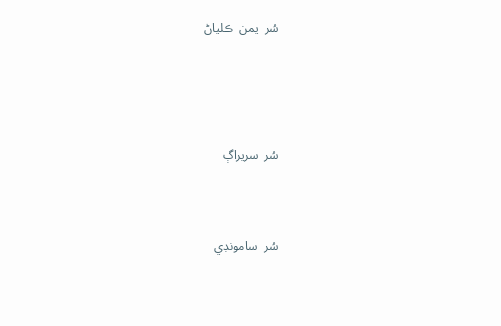سُر  يمن  ڪلياڻ






سُر  سريراڳ




سُر  سامونڊي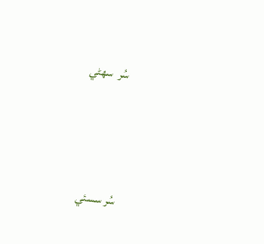سُر  سهڻي




سُر سسئي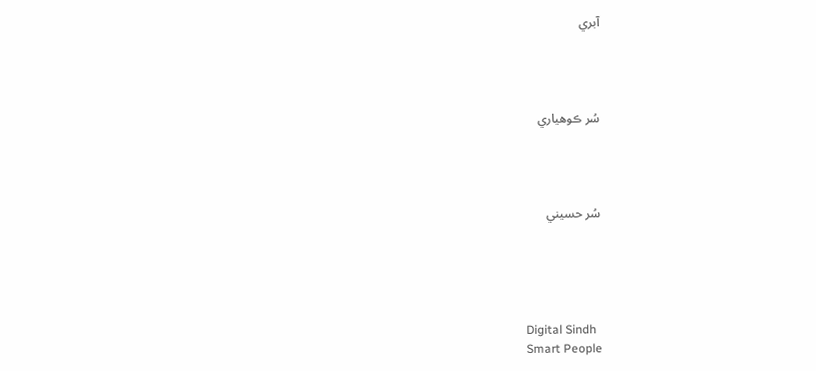آبري




سُر ڪوهياري




سُر حسيني





Digital Sindh
Smart People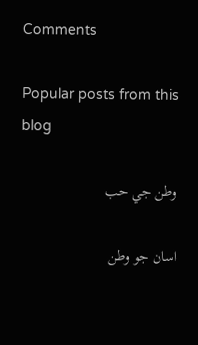Comments

Popular posts from this blog

وطن جي حب

اسان جو وطن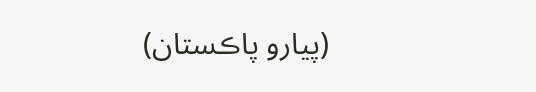(پيارو پاڪستان)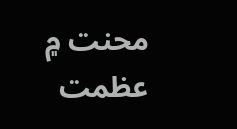محنت ۾ عظمت